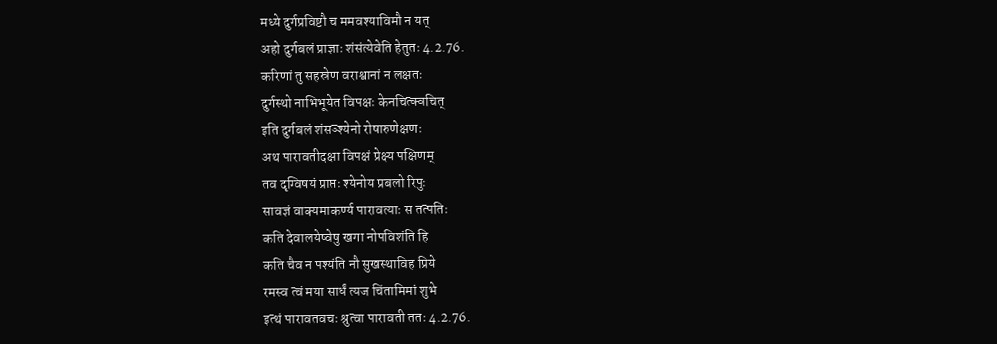मध्ये दुर्गप्रविष्टौ च ममवश्याविमौ न यत्
अहो दुर्गबलं प्राज्ञाः शंसंत्येवेति हेतुतः 4.2.76.
करिणां तु सहस्रेण वराश्वानां न लक्षतः
दुर्गस्थो नाभिभूयेत विपक्षः केनचित्क्वचित्
इति दुर्गबलं शंसञ्श्येनो रोषारुणेक्षणः
अथ पारावतीदक्षा विपक्षं प्रेक्ष्य पक्षिणम्
तव दृग्विषयं प्राप्तः श्येनोय प्रबलो रिपुः
सावज्ञं वाक्यमाकर्ण्य पारावत्याः स तत्पतिः
कति देवालयेष्वेषु खगा नोपविशंति हि
कति चैव न पश्यंति नौ सुखस्थाविह प्रिये
रमस्व त्वं मया सार्धं त्यज चिंतामिमां शुभे
इत्थं पारावतवचः श्रुत्वा पारावती ततः 4.2.76.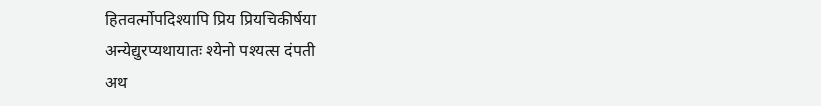हितवर्त्मोपदिश्यापि प्रिय प्रियचिकीर्षया
अन्येद्युरप्यथायातः श्येनो पश्यत्स दंपती
अथ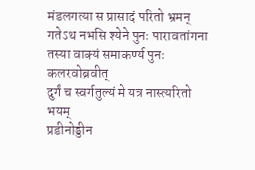मंडलगत्या स प्रासादं परितो भ्रमन्
गतेऽथ नभसि श्येने पुनः पारावतांगना
तस्या वाक्यं समाकर्ण्य पुनः कलरवोब्रवीत्
दुर्गं च स्वर्गतुल्यं मे यत्र नास्त्यरितो भयम्
प्रडीनोड्डीन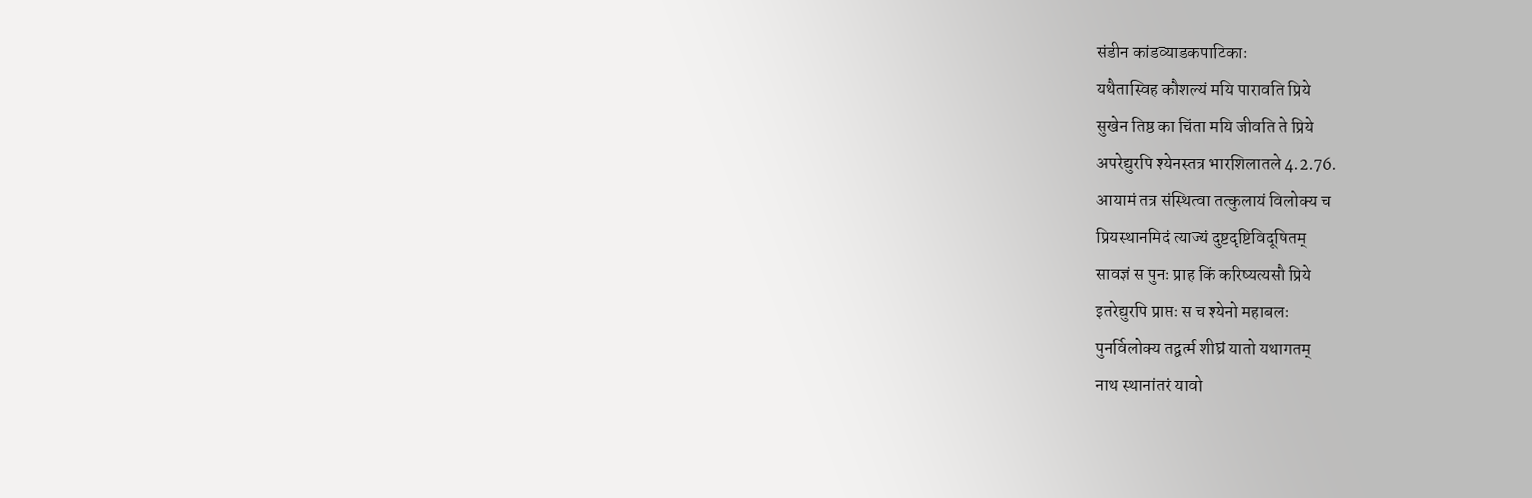संडीन कांडव्याडकपाटिकाः
यथैतास्विह कौशल्यं मयि पारावति प्रिये
सुखेन तिष्ठ का चिंता मयि जीवति ते प्रिये
अपरेद्युरपि श्येनस्तत्र भारशिलातले 4.2.76.
आयामं तत्र संस्थित्वा तत्कुलायं विलोक्य च
प्रियस्थानमिदं त्याज्यं दुष्टदृष्टिविदूषितम्
सावज्ञं स पुनः प्राह किं करिष्यत्यसौ प्रिये
इतरेद्युरपि प्राप्तः स च श्येनो महाबलः
पुनर्विलोक्य तद्वर्त्म शीघ्रं यातो यथागतम्
नाथ स्थानांतरं यावो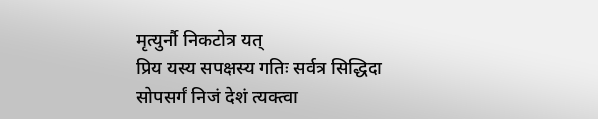मृत्युर्नौ निकटोत्र यत्
प्रिय यस्य सपक्षस्य गतिः सर्वत्र सिद्धिदा
सोपसर्गं निजं देशं त्यक्त्वा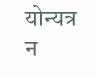योन्यत्र न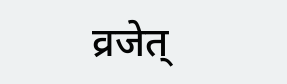व्रजेत्